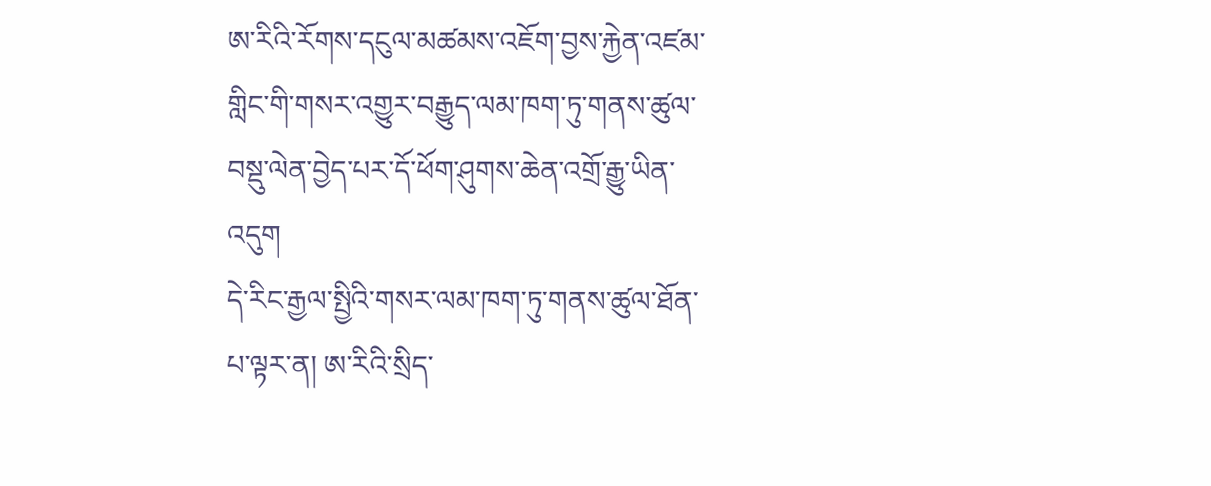ཨ་རིའི་རོགས་དངུལ་མཚམས་འཇོག་བྱས་རྐྱེན་འཛམ་གླིང་གི་གསར་འགྱུར་བརྒྱུད་ལམ་ཁག་ཏུ་གནས་ཚུལ་བསྡུ་ལེན་བྱེད་པར་དོ་ཕོག་ཤུགས་ཆེན་འགྲོ་རྒྱུ་ཡིན་འདུག
དེ་རིང་རྒྱལ་སྤྱིའི་གསར་ལམ་ཁག་ཏུ་གནས་ཚུལ་ཐོན་པ་ལྟར་ན། ཨ་རིའི་སྲིད་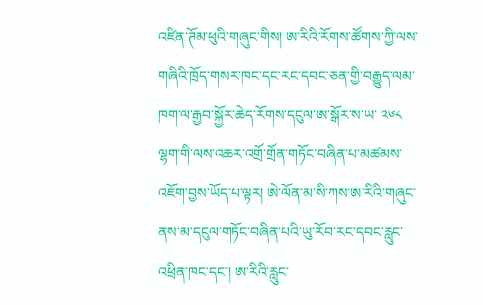འཛིན་ཊོམ་ཕུའི་གཞུང་གིས། ཨ་རིའི་རོགས་ཚོགས་ཀྱི་ལས་གཞིའི་ཁྲོད་གསར་ཁང་དང་རང་དབང་ཅན་གྱི་བརྒྱུད་ལམ་ཁག་ལ་རྒྱབ་སྐྱོར་ཆེད་རོགས་དངུལ་ཨ་སྒོར་ས་ཡ་ ༢༦༨ ལྷག་གི་ལས་འཆར་འགྲོ་གྲོན་གཏོང་བཞིན་པ་མཚམས་འཇོག་བྱས་ཡོད་པ་ལྟར། ཨེ་ལོན་མ་སི་ཀས་ཨ་རིའི་གཞུང་ནས་མ་དངུལ་གཏོང་བཞིན་པའི་ཡུ་རོབ་རང་དབང་རླུང་འཕྲིན་ཁང་དང་། ཨ་རིའི་རླུང་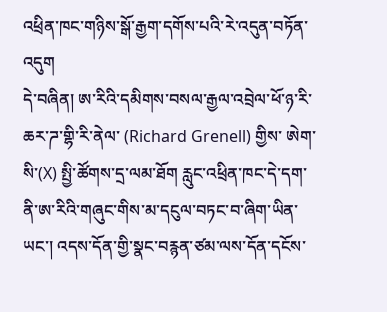འཕྲིན་ཁང་གཉིས་སྒོ་རྒྱག་དགོས་པའི་རེ་འདུན་བཏོན་འདུག
དེ་བཞིན། ཨ་རིའི་དམིགས་བསལ་རྒྱལ་འབྲེལ་ཕོ་ཉ་རི་ཆར་ཌ་གྷི་རི་ནེལ་ (Richard Grenell) གྱིས་ ཨེག་སི་(X) སྤྱི་ཚོགས་དྲ་ལམ་ཐོག རླུང་འཕྲིན་ཁང་དེ་དག་ནི་ཨ་རིའི་གཞུང་གིས་མ་དངུལ་བཏང་བ་ཞིག་ཡིན་ཡང་། འདས་དོན་གྱི་སྣང་བརྙན་ཙམ་ལས་དོན་དངོས་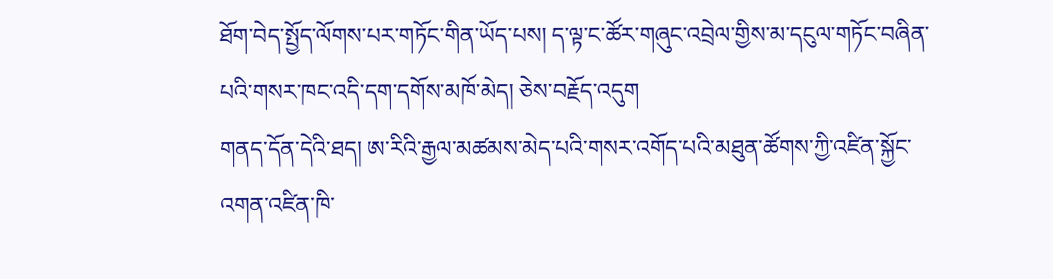ཐོག་བེད་སྤྱོད་ལོགས་པར་གཏོང་གིན་ཡོད་པས། ད་ལྟ་ང་ཚོར་གཞུང་འབྲེལ་གྱིས་མ་དངུལ་གཏོང་བཞིན་པའི་གསར་ཁང་འདི་དག་དགོས་མཁོ་མེད། ཅེས་བརྗོད་འདུག
གནད་དོན་དེའི་ཐད། ཨ་རིའི་རྒྱལ་མཚམས་མེད་པའི་གསར་འགོད་པའི་མཐུན་ཚོགས་ཀྱི་འཛིན་སྐྱོང་འགན་འཛིན་ཁི་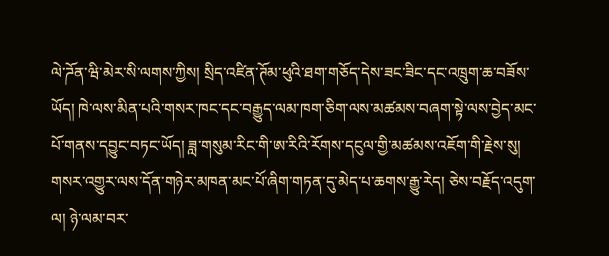ལེ་ཌོན་ཝི་མེར་སི་ལགས་ཀྱིས། སྲིད་འཛིན་ཊོམ་ཕུའི་ཐག་གཅོད་དེས་ཟང་ཟིང་དང་འཁྲུག་ཆ་བཟོས་ཡོད། ཁེ་ལས་མིན་པའི་གསར་ཁང་དང་བརྒྱུད་ལམ་ཁག་ཅིག་ལས་མཚམས་བཞག་སྟེ་ལས་བྱེད་མང་པོ་གནས་དབྱུང་བཏང་ཡོད། ཟླ་གསུམ་རིང་གི་ཨ་རིའི་རོགས་དངུལ་གྱི་མཚམས་འཇོག་གི་རྗེས་སུ། གསར་འགྱུར་ལས་དོན་གཉེར་མཁན་མང་པོ་ཞིག་གཏན་དུ་མེད་པ་ཆགས་རྒྱུ་རེད། ཅེས་བརྗོད་འདུག་ལ། ཉེ་ལམ་བར་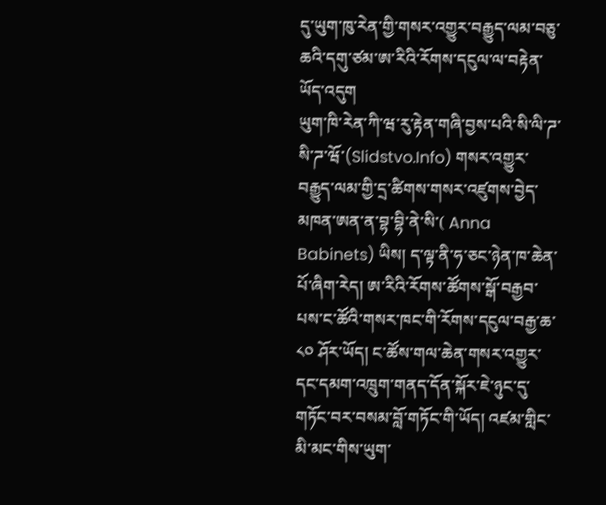དུ་ཡུག་ཁུ་རེན་གྱི་གསར་འགྱུར་བརྒྱུད་ལམ་བཅུ་ཆའི་དགུ་ཙམ་ཨ་རིའི་རོགས་དངུལ་ལ་བརྟེན་ཡོད་འདུག
ཡུག་ཁི་རེན་ཀི་ཝ་རུ་རྟེན་གཞི་བྱས་པའི་སི་ལི་ཌ་སི་ཌ་ཝོ་(Slidstvo.Info) གསར་འགྱུར་བརྒྱུད་ལམ་གྱི་དྲ་ཚིགས་གསར་འཛུགས་བྱེད་མཁན་ཨན་ན་བྷ་བྷི་ནེ་སི་( Anna Babinets) ཡིས། ད་ལྟ་ནི་ཧ་ཅང་ཉེན་ཁ་ཆེན་པོ་ཞིག་རེད། ཨ་རིའི་རོགས་ཚོགས་སྒོ་བརྒྱབ་པས་ང་ཚོའི་གསར་ཁང་གི་རོགས་དངུལ་བརྒྱ་ཆ་ ༨༠ ཤོར་ཡོད། ང་ཚོས་གལ་ཆེན་གསར་འགྱུར་དང་དམག་འཁྲུག་གནད་དོན་སྐོར་ཇེ་ཉུང་དུ་གཏོང་བར་བསམ་བློ་གཏོང་གི་ཡོད། འཛམ་གླིང་མི་མང་གིས་ཡུག་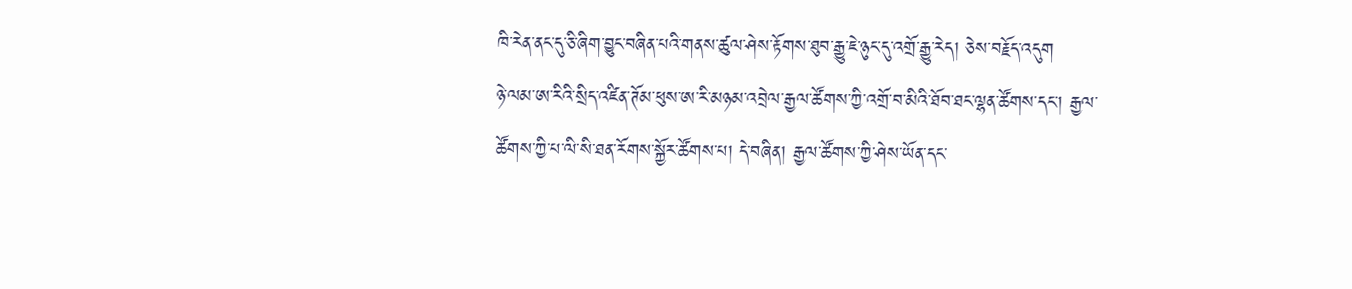ཁི་རེན་ནང་དུ་ཅི་ཞིག་བྱུང་བཞིན་པའི་གནས་ཚུལ་ཤེས་རྟོགས་ཐུབ་རྒྱུ་ཇེ་ཉུང་དུ་འགྲོ་རྒྱུ་རེད། ཅེས་བརྗོད་འདུག
ཉེ་ལམ་ཨ་རིའི་སྲིད་འཛིན་ཊོམ་ཕུས་ཨ་རི་མཉམ་འབྲེལ་རྒྱལ་ཚོགས་ཀྱི་འགྲོ་བ་མིའི་ཐོབ་ཐང་ལྷན་ཚོགས་དང་། རྒྱལ་ཚོགས་ཀྱི་པ་ལི་སི་ཐན་རོགས་སྐྱོར་ཚོགས་པ། དེ་བཞིན། རྒྱལ་ཚོགས་ཀྱི་ཤེས་ཡོན་དང་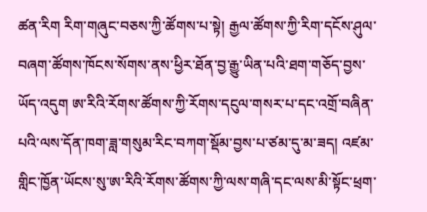ཚན་རིག རིག་གཞུང་བཅས་ཀྱི་ཚོགས་པ་སྟེ། རྒྱལ་ཚོགས་ཀྱི་རིག་དངོས་ཤུལ་བཞག་ཚོགས་ཁོངས་སོགས་ནས་ཕྱིར་ཐོན་བྱ་རྒྱུ་ཡིན་པའི་ཐག་གཅོད་བྱས་ཡོད་འདུག ཨ་རིའི་རོགས་ཚོགས་ཀྱི་རོགས་དངུལ་གསར་པ་དང་འགྲོ་བཞིན་པའི་ལས་དོན་ཁག་ཟླ་གསུམ་རིང་བཀག་སྡོམ་བྱས་པ་ཙམ་དུ་མ་ཟད། འཛམ་གླིང་ཁྱོན་ཡོངས་སུ་ཨ་རིའི་རོགས་ཚོགས་ཀྱི་ལས་གཞི་དང་ལས་མི་སྟོང་ཕྲག་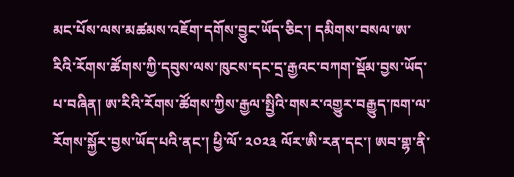མང་པོས་ལས་མཚམས་འཇོག་དགོས་བྱུང་ཡོད་ཅིང་། དམིགས་བསལ་ཨ་རིའི་རོགས་ཚོགས་ཀྱི་དབུས་ལས་ཁུངས་དང་དྲ་རྒྱའང་བཀག་སྡོམ་བྱས་ཡོད་པ་བཞིན། ཨ་རིའི་རོགས་ཚོགས་ཀྱིས་རྒྱལ་སྤྱིའི་གསར་འགྱུར་བརྒྱུད་ཁག་ལ་རོགས་སྐྱོར་བྱས་ཡོད་པའི་ནང་། ཕྱི་ལོ་ ༢༠༢༣ ལོར་ཨི་རན་དང་། ཨབ་གྷ་ནི་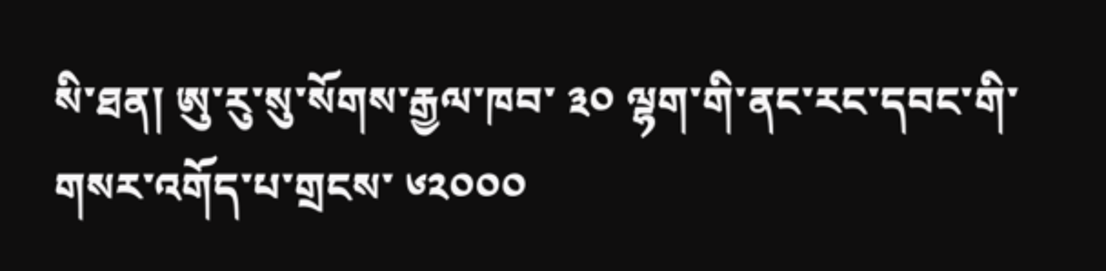སི་ཐན། ཨུ་རུ་སུ་སོགས་རྒྱལ་ཁབ་ ༣༠ ལྷག་གི་ནང་རང་དབང་གི་གསར་འགོད་པ་གྲངས་ ༦༢༠༠༠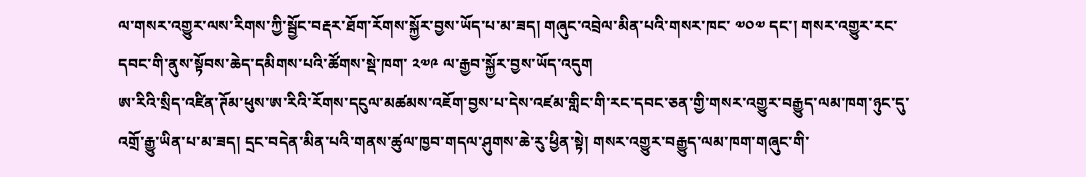ལ་གསར་འགྱུར་ལས་རིགས་ཀྱི་སྦྱོང་བརྡར་ཐོག་རོགས་སྐྱོར་བྱས་ཡོད་པ་མ་ཟད། གཞུང་འབྲེལ་མིན་པའི་གསར་ཁང་ ༧༠༧ དང་། གསར་འགྱུར་རང་དབང་གི་ནུས་སྟོབས་ཆེད་དམིགས་པའི་ཚོགས་སྡེ་ཁག་ ༢༧༩ ལ་རྒྱབ་སྐྱོར་བྱས་ཡོད་འདུག
ཨ་རིའི་སྲིད་འཛིན་ཊོམ་ཕུས་ཨ་རིའི་རོགས་དངུལ་མཚམས་འཇོག་བྱས་པ་དེས་འཛམ་གླིང་གི་རང་དབང་ཅན་གྱི་གསར་འགྱུར་བརྒྱུད་ལམ་ཁག་ཉུང་དུ་འགྲོ་རྒྱུ་ཡིན་པ་མ་ཟད། དྲང་བདེན་མིན་པའི་གནས་ཚུལ་ཁྱབ་གདལ་ཤུགས་ཆེ་རུ་ཕྱིན་སྟེ། གསར་འགྱུར་བརྒྱུད་ལམ་ཁག་གཞུང་གི་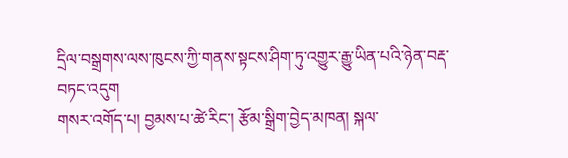དྲིལ་བསྒྲགས་ལས་ཁུངས་ཀྱི་གནས་སྟངས་ཤིག་ཏུ་འགྱུར་རྒྱུ་ཡིན་པའི་ཉེན་བརྡ་བཏང་འདུག
གསར་འགོད་པ། བྱམས་པ་ཚེ་རིང་། རྩོམ་སྒྲིག་བྱེད་མཁན། སྐལ་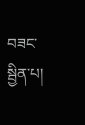བཟང་སྦྱིན་པ།